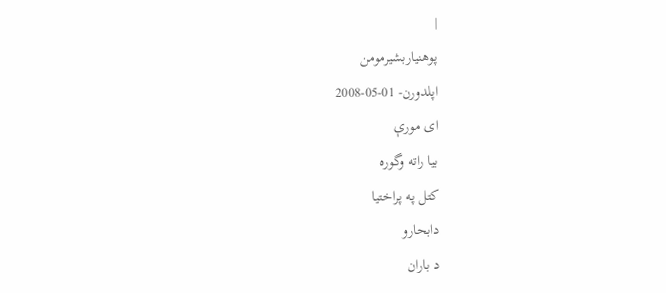|
پوهنیاربشیرمومن
اپلدورن- 01-05-2008
ای مورې
بیا راته وگوره
کتل په پراختیا
دابحارو
د باران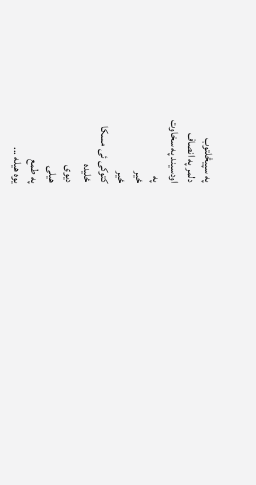په سپیڅلتوب
دلمر په انصاف
اودسیند په سخاوت
په
ځیر
ځیر
کتوکی ئی مسکا
ځلیده
دیوی
هیلۍ
په طمع
یوه هیله ...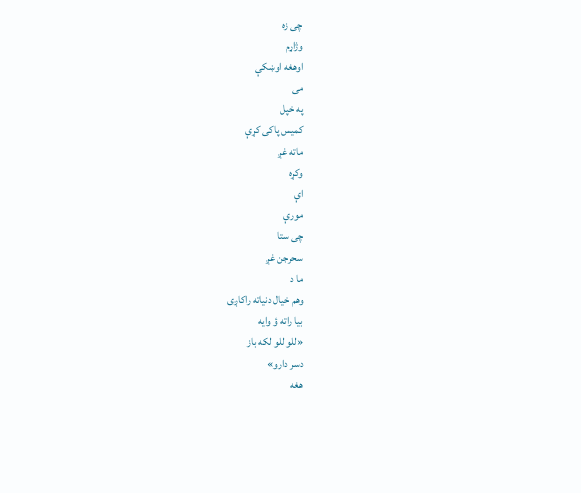چی زه
وژاړم
اوهغه اوښکې
می
په خپل
کمیس پاکی کړې
ماته غږ
وکړه
اې
مورې
چی ستا
سحرجن غږ
ما د
وهم خیال دنیاته راکاږی
بیا راته ؤ وایه
«للو للو لکه باز
دسر دارو»
هغه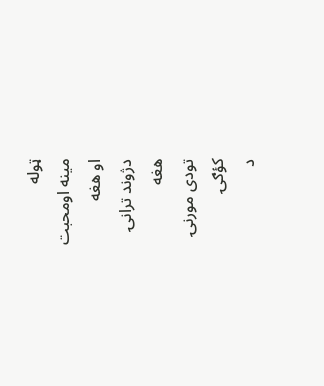ټوله
مینه اومحبت
او هغه
دژوند ترانۍ
هغه
تودی مورنۍ
کؤګۍ
د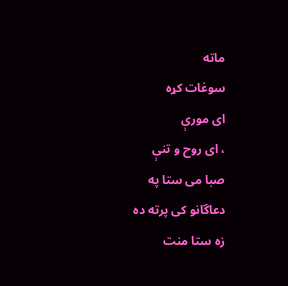ماته
سوغات کړه
ای مورې
، ای روح و تنې
صبا می ستا په
دعاگانو کی پرته ده
زه ستا منت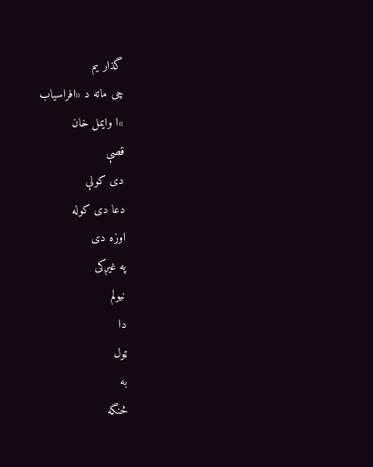گذار یم
چی ماته د «افراسیاب
»ا وایمل خان
قصې
دی کولې
دعا دی کوله
اوزه دی
په غیږکی
نیولم
دا
ټول
به
څنگه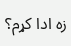زه ادا کړم؟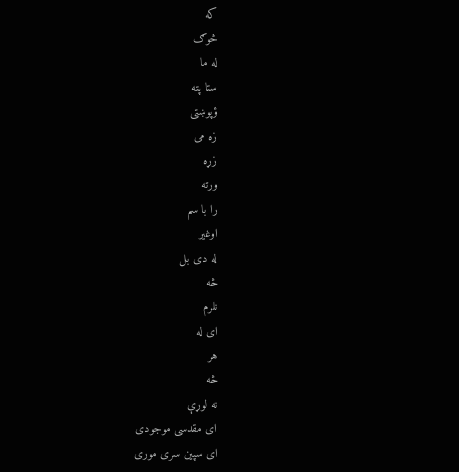که
څوګ
له ما
ستا پته
ؤپوښتی
زه می
زړه
ورته
را با سم
اوغیر
له دی بل
څه
نلرم
ای له
هر
څه
نه لوړې
ای مقدسی موجودی
ای سپین سری موری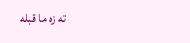ته زه ما قبله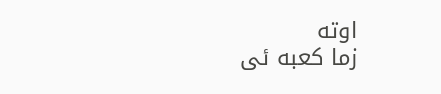اوته
زما کعبه ئی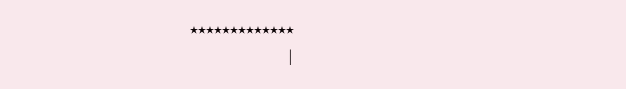٭٭٭٭٭٭٭٭٭٭٭٭٭
|